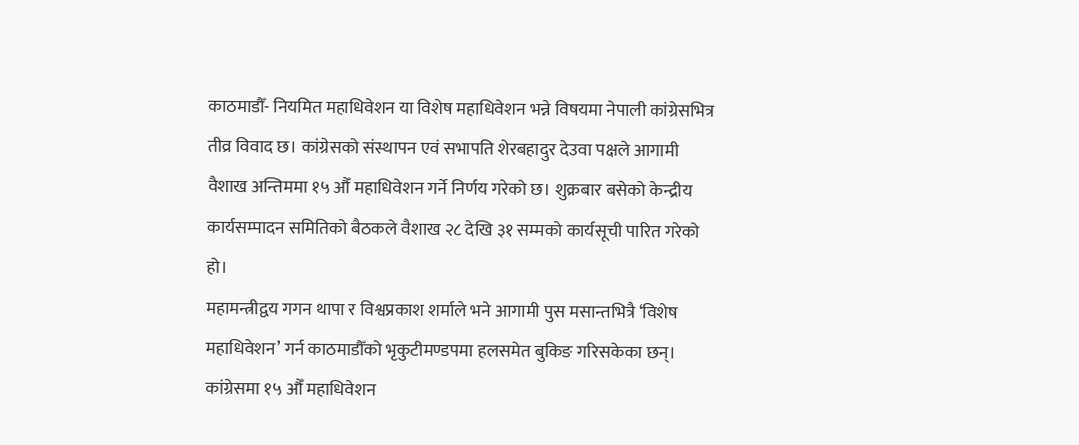काठमाडौँ- नियमित महाधिवेशन या विशेष महाधिवेशन भन्ने विषयमा नेपाली कांग्रेसभित्र तीव्र विवाद छ। कांग्रेसको संस्थापन एवं सभापति शेरबहादुर देउवा पक्षले आगामी वैशाख अन्तिममा १५ औँ महाधिवेशन गर्ने निर्णय गरेको छ। शुक्रबार बसेको केन्द्रीय कार्यसम्पादन समितिको बैठकले वैशाख २८ देखि ३१ सम्मको कार्यसूची पारित गरेको हो।
महामन्त्रीद्वय गगन थापा र विश्वप्रकाश शर्माले भने आगामी पुस मसान्तभित्रै ‘विशेष महाधिवेशन’ गर्न काठमाडौँको भृकुटीमण्डपमा हलसमेत बुकिङ गरिसकेका छन्।
कांग्रेसमा १५ औँ महाधिवेशन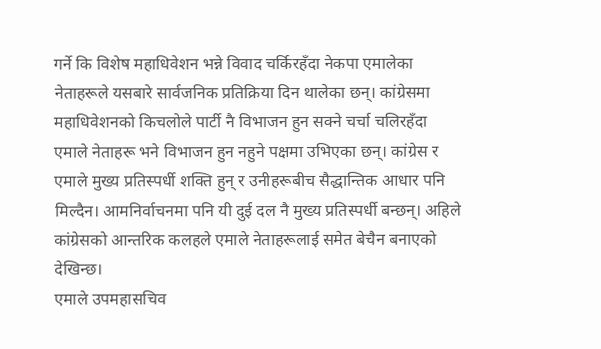गर्ने कि विशेष महाधिवेशन भन्ने विवाद चर्किरहँदा नेकपा एमालेका नेताहरूले यसबारे सार्वजनिक प्रतिक्रिया दिन थालेका छन्। कांग्रेसमा महाधिवेशनको किचलोले पार्टी नै विभाजन हुन सक्ने चर्चा चलिरहँदा एमाले नेताहरू भने विभाजन हुन नहुने पक्षमा उभिएका छन्। कांग्रेस र एमाले मुख्य प्रतिस्पर्धी शक्ति हुन् र उनीहरूबीच सैद्धान्तिक आधार पनि मिल्दैन। आमनिर्वाचनमा पनि यी दुई दल नै मुख्य प्रतिस्पर्धी बन्छन्। अहिले कांग्रेसको आन्तरिक कलहले एमाले नेताहरूलाई समेत बेचैन बनाएको देखिन्छ।
एमाले उपमहासचिव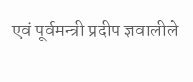एवं पूर्वमन्त्री प्रदीप ज्ञवालीले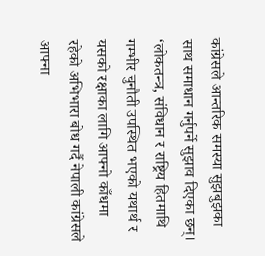कांग्रेसले आन्तरिक समस्या सुझबुझका साथ समाधान गर्नुपर्ने सुझाव दिएका छन्। ‘लोकतन्त्र, संविधान र राष्ट्रिय हितमाथि गम्भीर चुनौती उपस्थित भएको यथार्थ र यसको रक्षाका लागि आफ्नो काँधमा रहेको अभिभारा बोध गर्दै नेपाली कांग्रेसले आफ्ना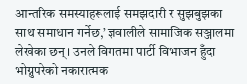आन्तरिक समस्याहरूलाई समझदारी र सुझबुझका साथ समाधान गर्नेछ,’ ज्ञवालीले सामाजिक सञ्जालमा लेखेका छन्। उनले विगतमा पार्टी विभाजन हुँदा भोग्नुपरेको नकारात्मक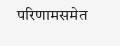परिणामसमेत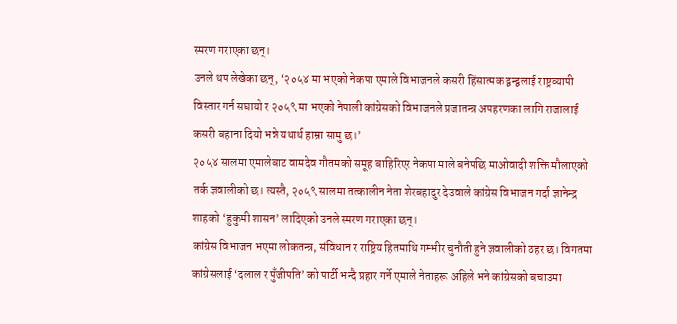स्मरण गराएका छन्।
उनले थप लेखेका छन्, ‘२०५४ मा भएको नेकपा एमाले विभाजनले कसरी हिंसात्मक द्वन्द्वलाई राष्ट्रव्यापी विस्तार गर्न सघायो र २०५९ मा भएको नेपाली कांग्रेसको विभाजनले प्रजातन्त्र अपहरणका लागि राजालाई कसरी बहाना दियो भन्ने यथार्थ हाम्रा सामु छ।’
२०५४ सालमा एमालेबाट वामदेव गौतमको समूह बाहिरिएर नेकपा माले बनेपछि माओवादी शक्ति मौलाएको तर्क ज्ञवालीको छ। त्यस्तै, २०५९ सालमा तत्कालीन नेता शेरबहादुर देउवाले कांग्रेस विभाजन गर्दा ज्ञानेन्द्र शाहको ‘हुकुमी शासन’ लादिएको उनले स्मरण गराएका छन्।
कांग्रेस विभाजन भएमा लोकतन्त्र, संविधान र राष्ट्रिय हितमाथि गम्भीर चुनौती हुने ज्ञवालीको ठहर छ। विगतमा कांग्रेसलाई ‘दलाल र पुँजीपति’ को पार्टी भन्दै प्रहार गर्ने एमाले नेताहरू अहिले भने कांग्रेसको बचाउमा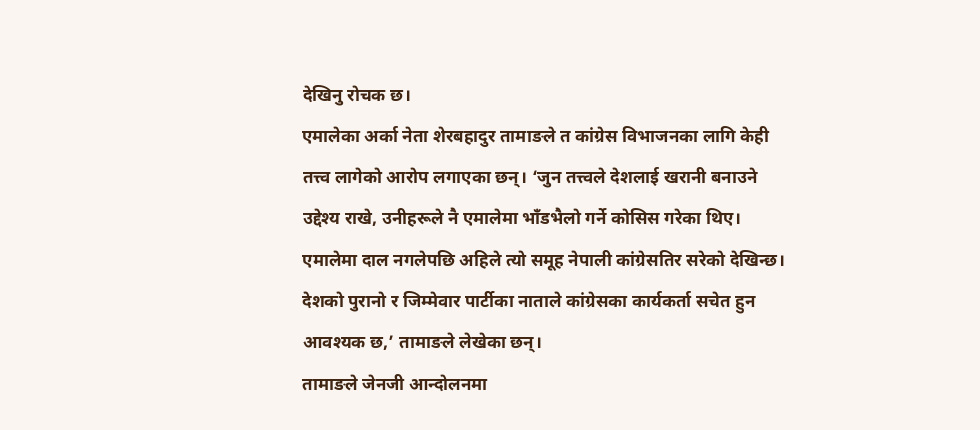देखिनु रोचक छ।
एमालेका अर्का नेता शेरबहादुर तामाङले त कांग्रेस विभाजनका लागि केही तत्त्व लागेको आरोप लगाएका छन्। ‘जुन तत्त्वले देशलाई खरानी बनाउने उद्देश्य राखे, उनीहरूले नै एमालेमा भाँडभैलो गर्ने कोसिस गरेका थिए। एमालेमा दाल नगलेपछि अहिले त्यो समूह नेपाली कांग्रेसतिर सरेको देखिन्छ। देशको पुरानो र जिम्मेवार पार्टीका नाताले कांग्रेसका कार्यकर्ता सचेत हुन आवश्यक छ,’ तामाङले लेखेका छन्।
तामाङले जेनजी आन्दोलनमा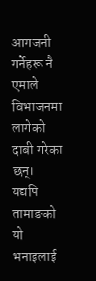आगजनी गर्नेहरू नै एमाले विभाजनमा लागेको दाबी गरेका छन्। यद्यपि तामाङको यो भनाइलाई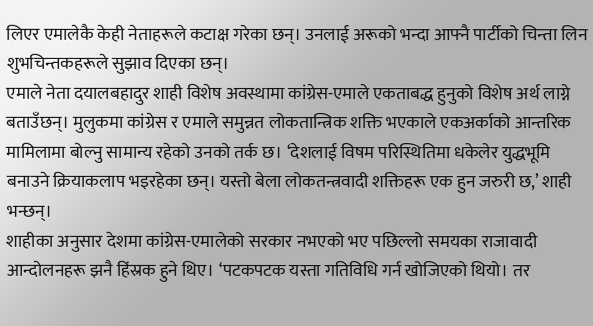लिएर एमालेकै केही नेताहरूले कटाक्ष गरेका छन्। उनलाई अरूको भन्दा आफ्नै पार्टीको चिन्ता लिन शुभचिन्तकहरूले सुझाव दिएका छन्।
एमाले नेता दयालबहादुर शाही विशेष अवस्थामा कांग्रेस-एमाले एकताबद्ध हुनुको विशेष अर्थ लाग्ने बताउँछन्। मुलुकमा कांग्रेस र एमाले समुन्नत लोकतान्त्रिक शक्ति भएकाले एकअर्काको आन्तरिक मामिलामा बोल्नु सामान्य रहेको उनको तर्क छ। ‘देशलाई विषम परिस्थितिमा धकेलेर युद्धभूमि बनाउने क्रियाकलाप भइरहेका छन्। यस्तो बेला लोकतन्त्रवादी शक्तिहरू एक हुन जरुरी छ,’ शाही भन्छन्।
शाहीका अनुसार देशमा कांग्रेस-एमालेको सरकार नभएको भए पछिल्लो समयका राजावादी आन्दोलनहरू झनै हिंस्रक हुने थिए। ‘पटकपटक यस्ता गतिविधि गर्न खोजिएको थियो। तर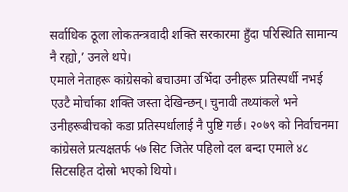सर्वाधिक ठूला लोकतन्त्रवादी शक्ति सरकारमा हुँदा परिस्थिति सामान्य नै रह्यो,’ उनले थपे।
एमाले नेताहरू कांग्रेसको बचाउमा उभिँदा उनीहरू प्रतिस्पर्धी नभई एउटै मोर्चाका शक्ति जस्ता देखिन्छन्। चुनावी तथ्यांकले भने उनीहरूबीचको कडा प्रतिस्पर्धालाई नै पुष्टि गर्छ। २०७९ को निर्वाचनमा कांग्रेसले प्रत्यक्षतर्फ ५७ सिट जितेर पहिलो दल बन्दा एमाले ४८ सिटसहित दोस्रो भएको थियो।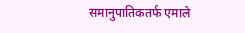समानुपातिकतर्फ एमाले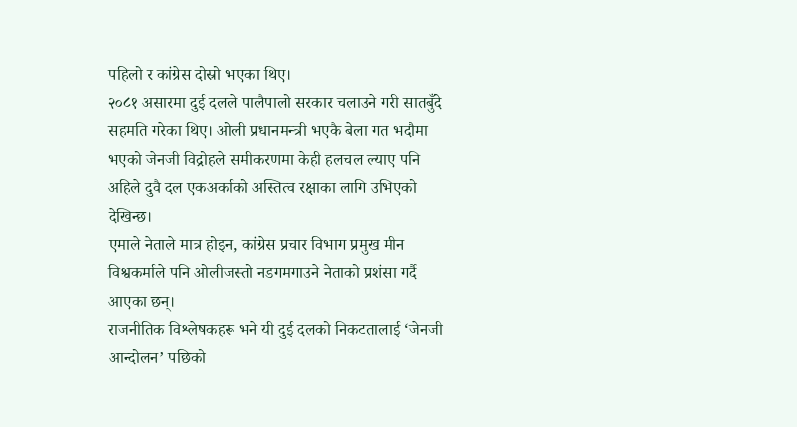पहिलो र कांग्रेस दोस्रो भएका थिए।
२०८१ असारमा दुई दलले पालैपालो सरकार चलाउने गरी सातबुँदे सहमति गरेका थिए। ओली प्रधानमन्त्री भएकै बेला गत भदौमा भएको जेनजी विद्रोहले समीकरणमा केही हलचल ल्याए पनि अहिले दुवै दल एकअर्काको अस्तित्व रक्षाका लागि उभिएको देखिन्छ।
एमाले नेताले मात्र होइन, कांग्रेस प्रचार विभाग प्रमुख मीन विश्वकर्माले पनि ओलीजस्तो नडगमगाउने नेताको प्रशंसा गर्दै आएका छन्।
राजनीतिक विश्लेषकहरू भने यी दुई दलको निकटतालाई ‘जेनजी आन्दोलन’ पछिको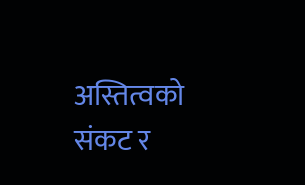अस्तित्वको संकट र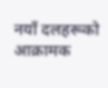नयाँ दलहरूको आक्रामक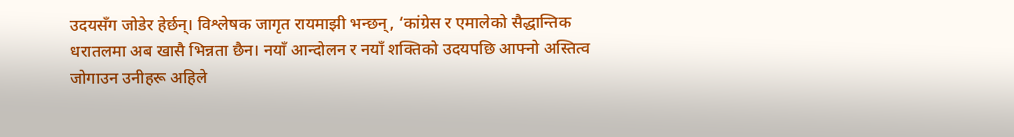उदयसँग जोडेर हेर्छन्। विश्लेषक जागृत रायमाझी भन्छन्, ‘कांग्रेस र एमालेको सैद्धान्तिक धरातलमा अब खासै भिन्नता छैन। नयाँ आन्दोलन र नयाँ शक्तिको उदयपछि आफ्नो अस्तित्व जोगाउन उनीहरू अहिले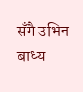सँगै उभिन बाध्य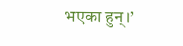भएका हुन्।’